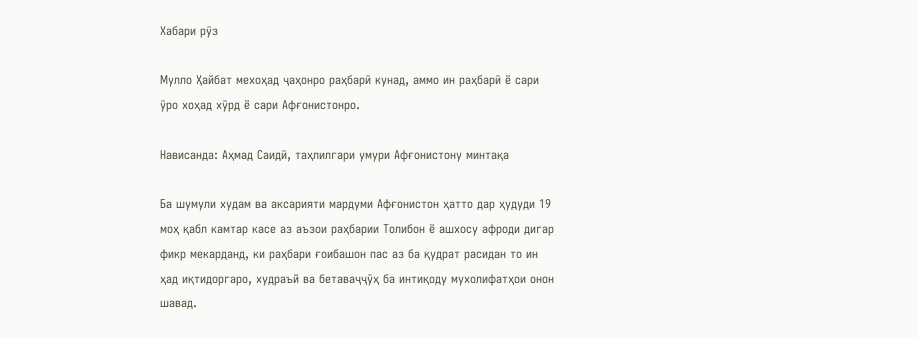Хабари рӯз

Мулло Ҳайбат мехоҳад ҷаҳонро раҳбарӣ кунад, аммо ин раҳбарӣ ё сари ӯро хоҳад хӯрд ё сари Афғонистонро.

Нависанда: Аҳмад Саидӣ, таҳлилгари умури Афғонистону минтақа

Ба шумули худам ва аксарияти мардуми Афғонистон ҳатто дар ҳудуди 19 моҳ қабл камтар касе аз аъзои раҳбарии Толибон ё ашхосу афроди дигар фикр мекарданд, ки раҳбари ғоибашон пас аз ба қудрат расидан то ин ҳад иқтидоргаро, худраъй ва бетаваҷҷӯҳ ба интиқоду мухолифатҳои онон шавад.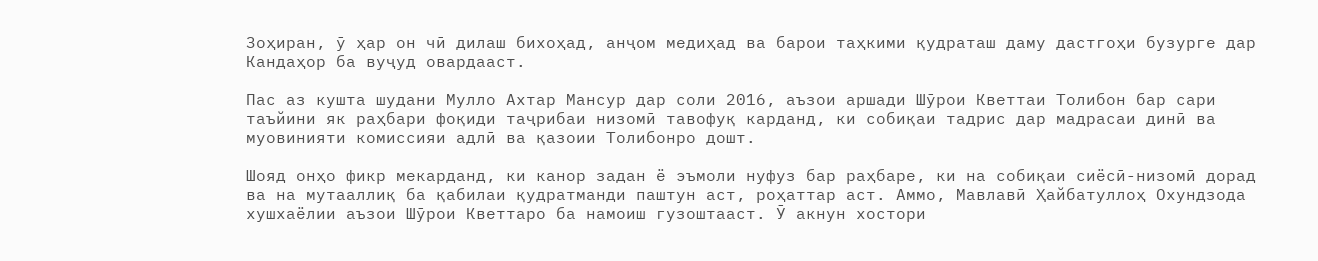Зоҳиран, ӯ ҳар он чӣ дилаш бихоҳад, анҷом медиҳад ва барои таҳкими қудраташ даму дастгоҳи бузурге дар Кандаҳор ба вуҷуд овардааст.

Пас аз кушта шудани Мулло Ахтар Мансур дар соли 2016, аъзои аршади Шӯрои Кветтаи Толибон бар сари таъйини як раҳбари фоқиди таҷрибаи низомӣ тавофуқ карданд, ки собиқаи тадрис дар мадрасаи динӣ ва муовинияти комиссияи адлӣ ва қазоии Толибонро дошт.

Шояд онҳо фикр мекарданд, ки канор задан ё эъмоли нуфуз бар раҳбаре, ки на собиқаи сиёсӣ-низомӣ дорад ва на мутааллиқ ба қабилаи қудратманди паштун аст, роҳаттар аст. Аммо, Мавлавӣ Ҳайбатуллоҳ Охундзода хушхаёлии аъзои Шӯрои Кветтаро ба намоиш гузоштааст. Ӯ акнун хостори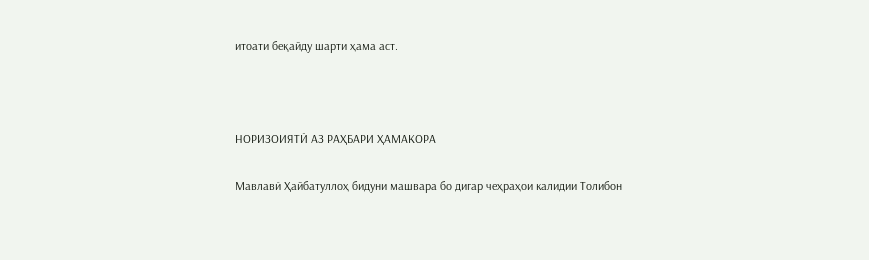итоати беқайду шарти ҳама аст.



НОРИЗОИЯТӢ АЗ РАҲБАРИ ҲАМАКОРА

Мавлавӣ Ҳайбатуллоҳ бидуни машвара бо дигар чеҳраҳои калидии Толибон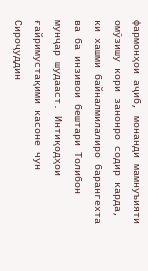фармонҳои аҷиб, монанди мамнуъияти омӯзишу кори занонро содир карда, ки хашми байналмилалиро барангехта ва ба инзивои бештари Толибон мунҷар шудааст. Интиқодҳои ғайримустақими касоне чун Сироҷуддин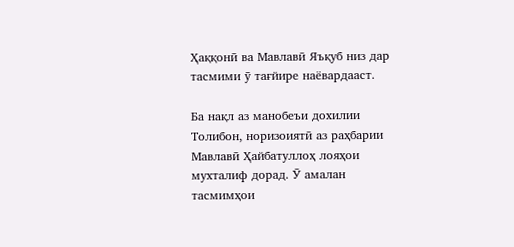Ҳаққонӣ ва Мавлавӣ Яъқуб низ дар тасмими ӯ тағйире наёвардааст.

Ба нақл аз манобеъи дохилии Толибон, норизоиятӣ аз раҳбарии Мавлавӣ Ҳайбатуллоҳ лояҳои мухталиф дорад. Ӯ амалан тасмимҳои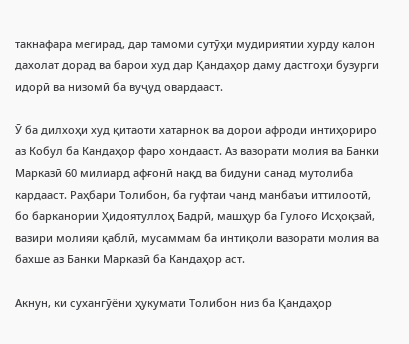такнафара мегирад, дар тамоми сутӯҳи мудириятии хурду калон дахолат дорад ва барои худ дар Қандаҳор даму дастгоҳи бузурги идорӣ ва низомӣ ба вуҷуд овардааст.

Ӯ ба дилхоҳи худ қитаоти хатарнок ва дорои афроди интиҳориро аз Кобул ба Кандаҳор фаро хондааст. Аз вазорати молия ва Банки Марказӣ 60 милиард афғонӣ нақд ва бидуни санад мутолиба кардааст. Раҳбари Толибон, ба гуфтаи чанд манбаъи иттилоотӣ, бо барканории Ҳидоятуллоҳ Бадрӣ, машҳур ба Гулоғо Исҳоқзай, вазири молияи қаблӣ, мусаммам ба интиқоли вазорати молия ва бахше аз Банки Марказӣ ба Кандаҳор аст.

Акнун, ки сухангӯёни ҳукумати Толибон низ ба Қандаҳор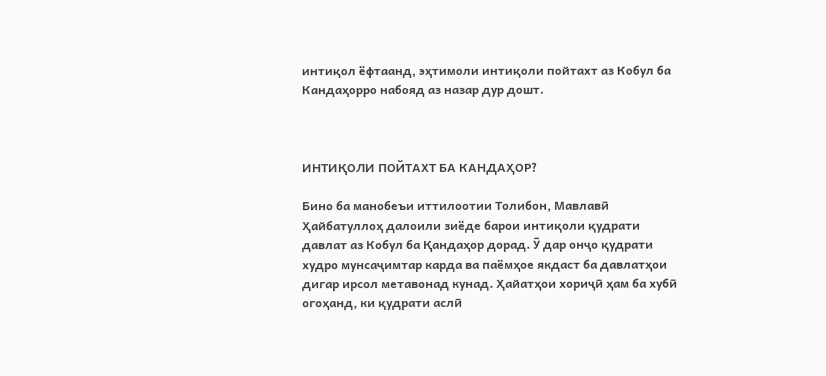интиқол ёфтаанд, эҳтимоли интиқоли пойтахт аз Кобул ба Кандаҳорро набояд аз назар дур дошт.



ИНТИҚОЛИ ПОЙТАХТ БА КАНДАҲОР?

Бино ба манобеъи иттилоотии Толибон, Мавлавӣ Ҳайбатуллоҳ далоили зиёде барои интиқоли қудрати давлат аз Кобул ба Қандаҳор дорад. Ӯ дар онҷо қудрати худро мунсаҷимтар карда ва паёмҳое якдаст ба давлатҳои дигар ирсол метавонад кунад. Ҳайатҳои хориҷӣ ҳам ба хубӣ огоҳанд, ки қудрати аслӣ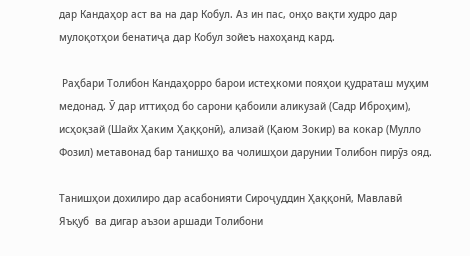дар Кандаҳор аст ва на дар Кобул. Аз ин пас, онҳо вақти худро дар мулоқотҳои бенатиҷа дар Кобул зойеъ нахоҳанд кард.

 Раҳбари Толибон Кандаҳорро барои истеҳкоми пояҳои қудраташ муҳим медонад. Ӯ дар иттиҳод бо сарони қабоили аликузай (Садр Иброҳим), исҳоқзай (Шайх Ҳаким Ҳаққонӣ), ализай (Қаюм Зокир) ва кокар (Мулло Фозил) метавонад бар танишҳо ва чолишҳои дарунии Толибон пирӯз ояд.

Танишҳои дохилиро дар асабонияти Сироҷуддин Ҳаққонӣ, Мавлавӣ Яъқуб  ва дигар аъзои аршади Толибони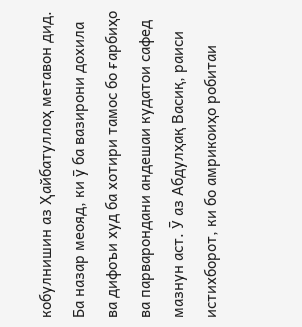кобулнишин аз Ҳайбатуллоҳ метавон дид. Ба назар меояд, ки ӯ ба вазирони дохила ва дифоъи худ ба хотири тамос бо ғарбиҳо ва парварондани андешаи кудатои сафед мазнун аст. Ӯ аз Абдулҳақ Васиқ, раиси истихборот, ки бо амрикоиҳо робитаи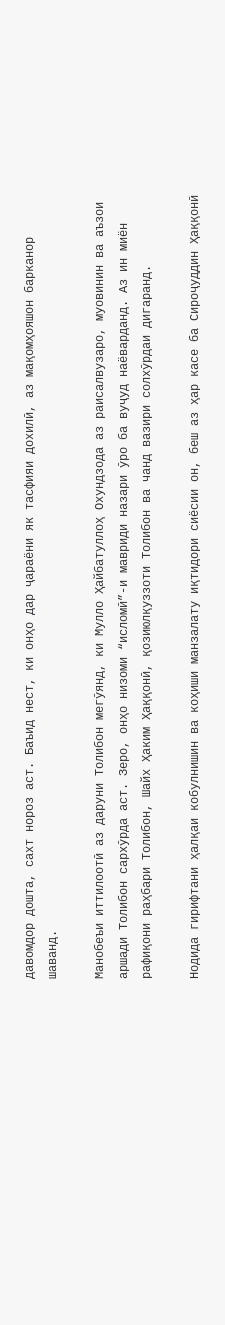давомдор дошта, сахт нороз аст. Баъид нест, ки онҳо дар ҷараёни як тасфияи дохилӣ, аз мақомҳояшон барканор шаванд.

Манобеъи иттилоотӣ аз даруни Толибон мегӯянд, ки Мулло Ҳайбатуллоҳ Охундзода аз раисалвузаро, муовинин ва аъзои аршади Толибон сархӯрда аст. Зеро, онҳо низоми “исломӣ”-и мавриди назари ӯро ба вуҷуд наёварданд. Аз ин миён рафиқони раҳбари Толибон, Шайх Ҳаким Ҳаққонӣ, қозиюлқуззоти Толибон ва чанд вазири солхӯрдаи дигаранд.

Нодида гирифтани ҳалқаи кобулнишин ва коҳиши манзалату иқтидори сиёсии он, беш аз ҳар касе ба Сироҷуддин Ҳаққонӣ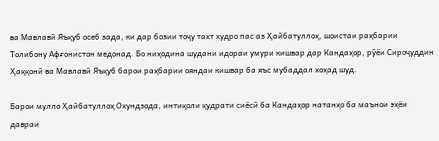ва Мавлавӣ Яъқуб осеб зада, ки дар бозии тоҷу тахт худро пас аз Ҳайбатуллоҳ, шоистаи раҳбарии Толибону Афғонистон медонад. Бо ниҳодина шудани идораи умури кишвар дар Кандаҳор, рӯёи Сироҷуддин Ҳаққонӣ ва Мавлавӣ Яъқуб барои раҳбарии ояндаи кишвар ба яъс мубаддал хоҳад шуд.

Барои мулло Ҳайбатуллоҳ Охундзода, интиқоли қудрати сиёсӣ ба Кандаҳор натанҳо ба маънои эҳёи давраи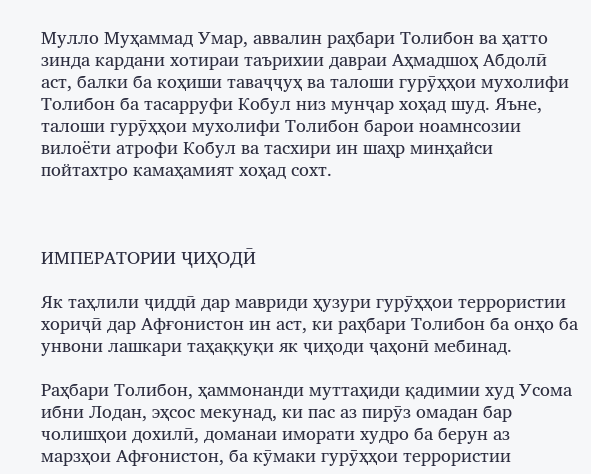Мулло Муҳаммад Умар, аввалин раҳбари Толибон ва ҳатто зинда кардани хотираи таърихии давраи Аҳмадшоҳ Абдолӣ аст, балки ба коҳиши таваҷҷуҳ ва талоши гурӯҳҳои мухолифи Толибон ба тасарруфи Кобул низ мунҷар хоҳад шуд. Яъне, талоши гурӯҳҳои мухолифи Толибон барои ноамнсозии вилоёти атрофи Кобул ва тасхири ин шаҳр минҳайси пойтахтро камаҳамият хоҳад сохт.



ИМПЕРАТОРИИ ҶИҲОДӢ

Як таҳлили ҷиддӣ дар мавриди ҳузури гурӯҳҳои террористии хориҷӣ дар Афғонистон ин аст, ки раҳбари Толибон ба онҳо ба унвони лашкари таҳаққуқи як ҷиҳоди ҷаҳонӣ мебинад.

Раҳбари Толибон, ҳаммонанди муттаҳиди қадимии худ Усома ибни Лодан, эҳсос мекунад, ки пас аз пирӯз омадан бар чолишҳои дохилӣ, доманаи иморати худро ба берун аз марзҳои Афғонистон, ба кӯмаки гурӯҳҳои террористии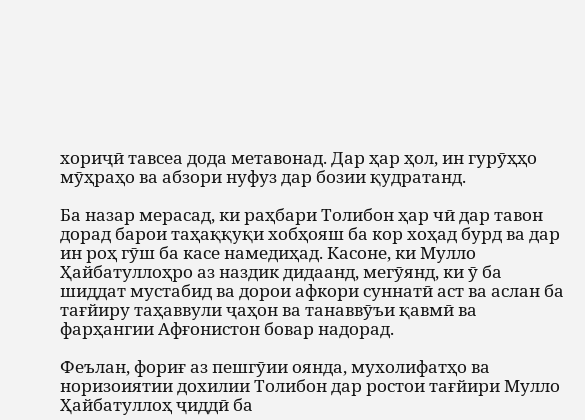хориҷӣ тавсеа дода метавонад. Дар ҳар ҳол, ин гурӯҳҳо мӯҳраҳо ва абзори нуфуз дар бозии қудратанд.

Ба назар мерасад, ки раҳбари Толибон ҳар чӣ дар тавон дорад барои таҳаққуқи хобҳояш ба кор хоҳад бурд ва дар ин роҳ гӯш ба касе намедиҳад. Касоне, ки Мулло Ҳайбатуллоҳро аз наздик дидаанд, мегӯянд, ки ӯ ба шиддат мустабид ва дорои афкори суннатӣ аст ва аслан ба тағйиру таҳаввули ҷаҳон ва танаввӯъи қавмӣ ва фарҳангии Афғонистон бовар надорад.

Феълан, фориғ аз пешгӯии оянда, мухолифатҳо ва норизоиятии дохилии Толибон дар ростои тағйири Мулло Ҳайбатуллоҳ ҷиддӣ ба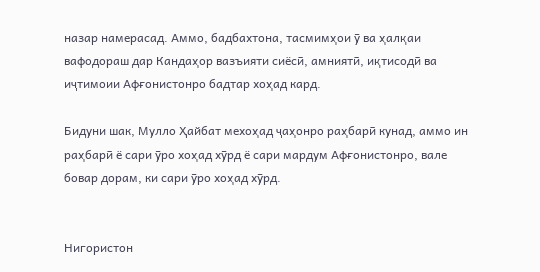назар намерасад. Аммо, бадбахтона, тасмимҳои ӯ ва ҳалқаи вафодораш дар Кандаҳор вазъияти сиёсӣ, амниятӣ, иқтисодӣ ва иҷтимоии Афғонистонро бадтар хоҳад кард.

Бидуни шак, Мулло Ҳайбат мехоҳад ҷаҳонро раҳбарӣ кунад, аммо ин раҳбарӣ ё сари ӯро хоҳад хӯрд ё сари мардум Афғонистонро, вале бовар дорам, ки сари ӯро хоҳад хӯрд.


Нигористон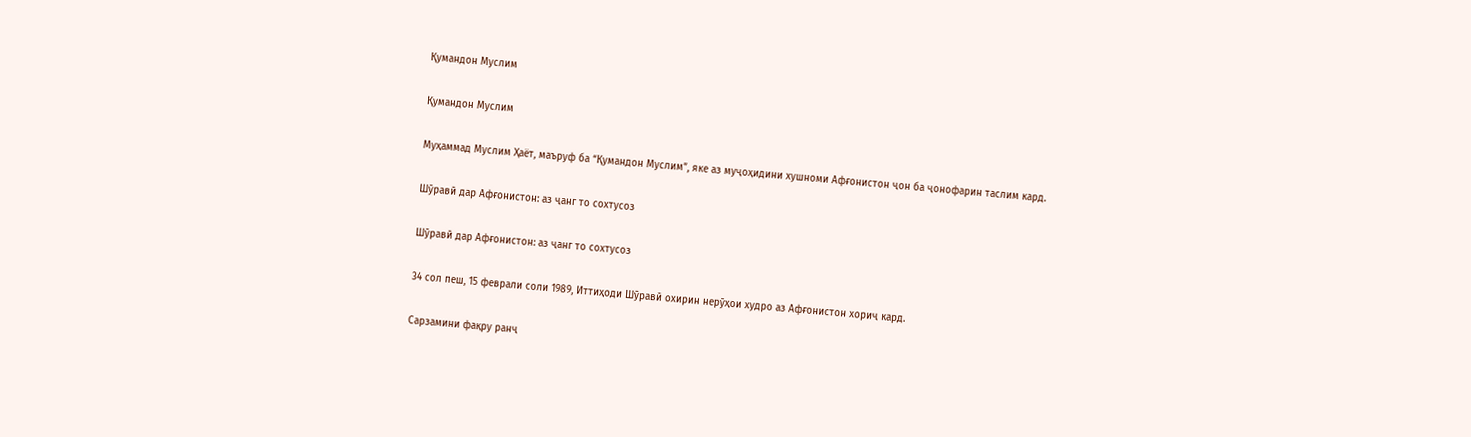Қумандон Муслим

Қумандон Муслим

Муҳаммад Муслим Ҳаёт, маъруф ба “Қумандон Муслим”, яке аз муҷоҳидини хушноми Афғонистон ҷон ба ҷонофарин таслим кард.

Шӯравӣ дар Афғонистон: аз ҷанг то сохтусоз

Шӯравӣ дар Афғонистон: аз ҷанг то сохтусоз

34 сол пеш, 15 феврали соли 1989, Иттиҳоди Шӯравӣ охирин нерӯҳои худро аз Афғонистон хориҷ кард.

Сарзамини фақру ранҷ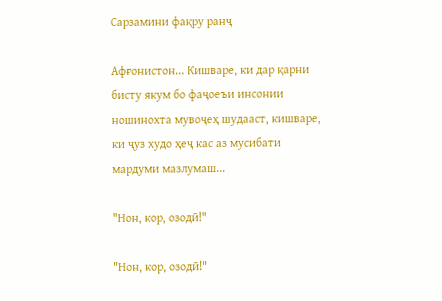Сарзамини фақру ранҷ

Афғонистон... Кишваре, ки дар қарни бисту якум бо фаҷоеъи инсонии ношинохта мувоҷеҳ шудааст, кишваре, ки ҷуз худо ҳеҷ кас аз мусибати мардуми мазлумаш...

"Нон, кор, озодӣ!"

"Нон, кор, озодӣ!"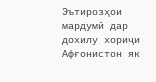Эътирозҳои мардумӣ дар дохилу хориҷи Афғонистон як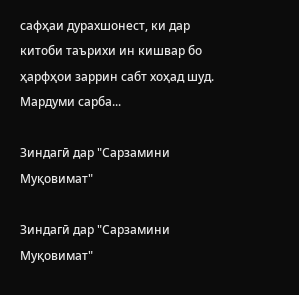сафҳаи дурахшонест, ки дар китоби таърихи ин кишвар бо ҳарфҳои заррин сабт хоҳад шуд. Мардуми сарба...

Зиндагӣ дар "Сарзамини Муқовимат"

Зиндагӣ дар "Сарзамини Муқовимат"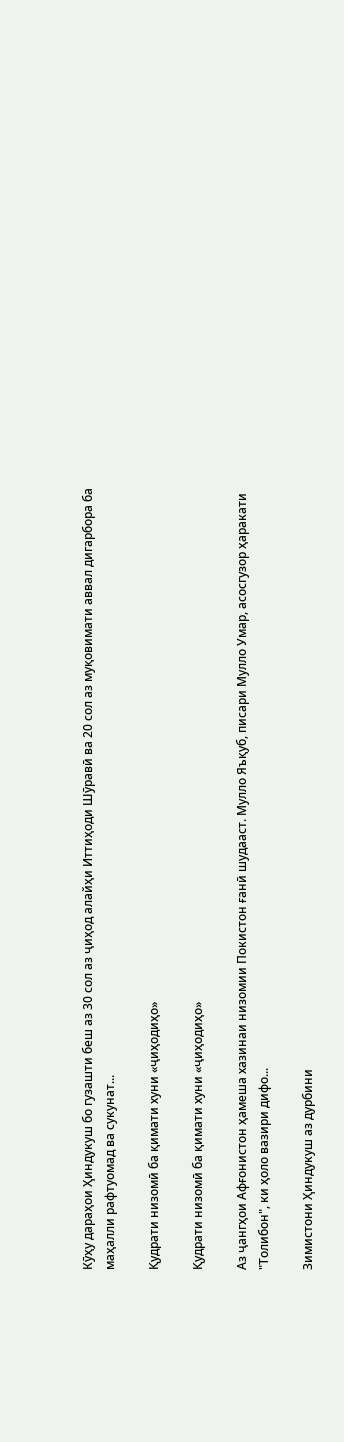Кӯҳу дараҳои Ҳиндукуш бо гузашти беш аз 30 сол аз ҷиҳод алайҳи Иттиҳоди Шӯравӣ ва 20 сол аз муқовимати аввал дигарбора ба маҳалли рафтуомад ва сукунат...

Қудрати низомӣ ба қимати хуни «ҷиҳодиҳо»

Қудрати низомӣ ба қимати хуни «ҷиҳодиҳо»

Аз ҷангҳои Афғонистон ҳамеша хазинаи низомии Покистон ғанӣ шудааст. Мулло Яъқуб, писари Мулло Умар, асосгузор ҳаракати "Толибон", ки ҳоло вазири дифо...

Зимистони Ҳиндукуш аз дурбини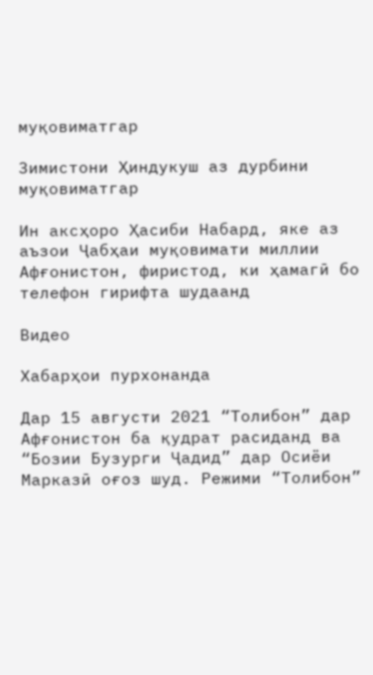муқовиматгар

Зимистони Ҳиндукуш аз дурбини муқовиматгар

Ин аксҳоро Ҳасиби Набард, яке аз аъзои Ҷабҳаи муқовимати миллии Афғонистон, фиристод, ки ҳамагӣ бо телефон гирифта шудаанд

Видео

Хабарҳои пурхонанда

Дар 15 августи 2021 “Толибон” дар Афғонистон ба қудрат расиданд ва “Бозии Бузурги Ҷадид” дар Осиёи Марказӣ оғоз шуд. Режими “Толибон”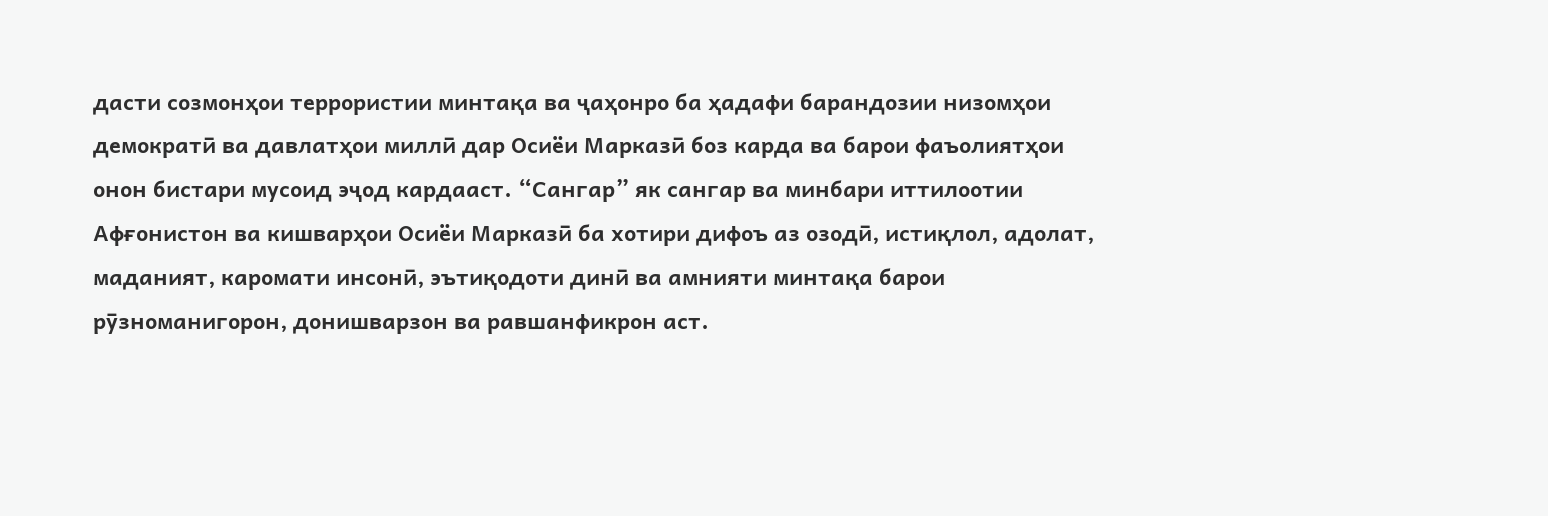дасти созмонҳои террористии минтақа ва ҷаҳонро ба ҳадафи барандозии низомҳои демократӣ ва давлатҳои миллӣ дар Осиёи Марказӣ боз карда ва барои фаъолиятҳои онон бистари мусоид эҷод кардааст. “Сангар” як сангар ва минбари иттилоотии Афғонистон ва кишварҳои Осиёи Марказӣ ба хотири дифоъ аз озодӣ, истиқлол, адолат, маданият, каромати инсонӣ, эътиқодоти динӣ ва амнияти минтақа барои рӯзноманигорон, донишварзон ва равшанфикрон аст.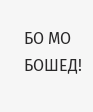БО МО БОШЕД!